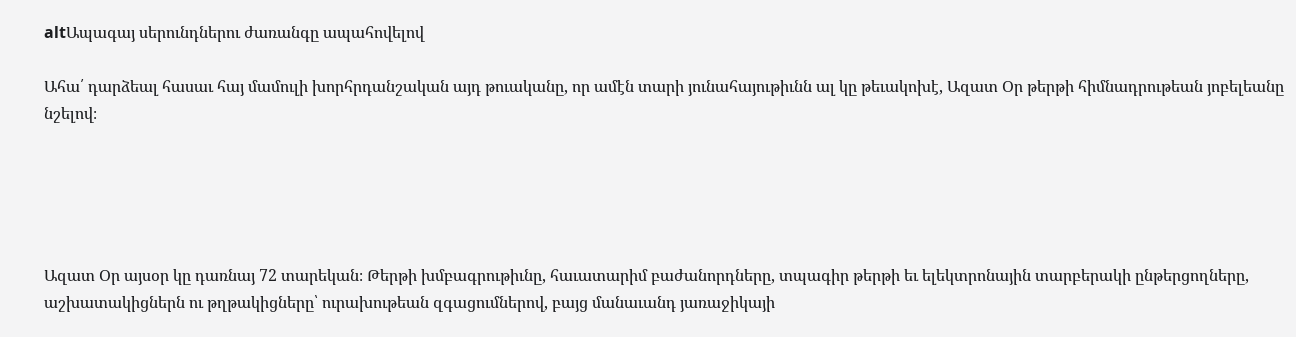altԱպագայ սերունդներու ժառանգը ապահովելով

Ահա՛ դարձեալ հասաւ հայ մամուլի խորհրդանշական այդ թուականը, որ ամէն տարի յունահայութիւնն ալ կը թեւակոխէ, Ազատ Օր թերթի հիմնադրութեան յոբելեանը նշելով։





Ազատ Օր այսօր կը դառնայ 72 տարեկան։ Թերթի խմբագրութիւնը, հաւատարիմ բաժանորդները, տպագիր թերթի եւ ելեկտրոնային տարբերակի ընթերցողները, աշխատակիցներն ու թղթակիցները՝ ուրախութեան զգացումներով, բայց մանաւանդ յառաջիկայի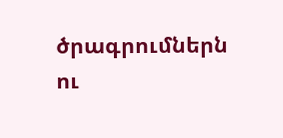ծրագրումներն ու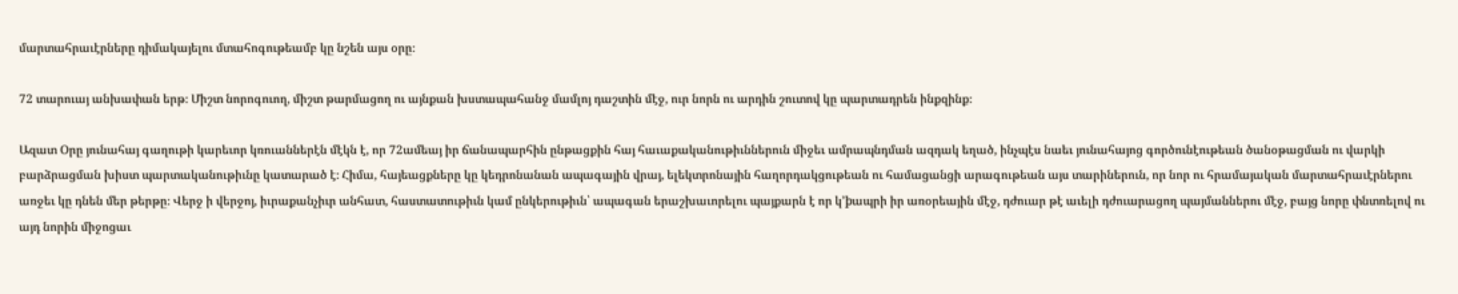մարտահրաւէրները դիմակայելու մտահոգութեամբ կը նշեն այս օրը։

72 տարուայ անխափան երթ։ Միշտ նորոգուող, միշտ թարմացող ու այնքան խստապահանջ մամլոյ դաշտին մէջ, ուր նորն ու արդին շուտով կը պարտադրեն ինքզինք։

Ազատ Օրը յունահայ գաղութի կարեւոր կռուաններէն մէկն է, որ 72ամեայ իր ճանապարհին ընթացքին հայ հաւաքականութիւններուն միջեւ ամրապնդման ազդակ եղած, ինչպէս նաեւ յունահայոց գործունէութեան ծանօթացման ու վարկի բարձրացման խիստ պարտականութիւնը կատարած է։ Հիմա, հայեացքները կը կեդրոնանան ապագային վրայ, ելեկտրոնային հաղորդակցութեան ու համացանցի արագութեան այս տարիներուն, որ նոր ու հրամայական մարտահրաւէրներու առջեւ կը դնեն մեր թերթը։ Վերջ ի վերջոյ, իւրաքանչիւր անհատ, հաստատութիւն կամ ընկերութիւն՝ ապագան երաշխաւորելու պայքարն է որ կ’þապրի իր առօրեային մէջ, դժուար թէ աւելի դժուարացող պայմաններու մէջ, բայց նորը փնտռելով ու այդ նորին միջոցաւ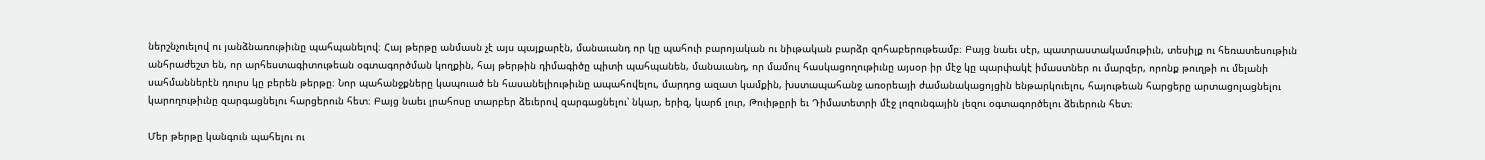ներշնչուելով ու յանձնառութիւնը պահպանելով։ Հայ թերթը անմասն չէ այս պայքարէն, մանաւանդ որ կը պահուի բարոյական ու նիւթական բարձր զոհաբերութեամբ։ Բայց նաեւ սէր, պատրաստակամութիւն, տեսիլք ու հեռատեսութիւն անհրաժեշտ են, որ արհեստագիտութեան օգտագործման կողքին, հայ թերթին դիմագիծը պիտի պահպանեն, մանաւանդ, որ մամուլ հասկացողութիւնը այսօր իր մէջ կը պարփակէ իմաստներ ու մարզեր, որոնք թուղթի ու մելանի սահմաններէն դուրս կը բերեն թերթը։ Նոր պահանջքները կապուած են հասանելիութիւնը ապահովելու, մարդոց ազատ կամքին, խստապահանջ առօրեայի ժամանակացոյցին ենթարկուելու, հայութեան հարցերը արտացոլացնելու կարողութիւնը զարգացնելու հարցերուն հետ։ Բայց նաեւ լրահոսը տարբեր ձեւերով զարգացնելու՝ նկար, երիզ, կարճ լուր, Թուիթըրի եւ Դիմատետրի մէջ լոզունգային լեզու օգտագործելու ձեւերուն հետ։

Մեր թերթը կանգուն պահելու ու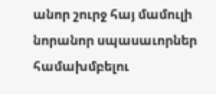անոր շուրջ հայ մամուլի նորանոր սպասաւորներ համախմբելու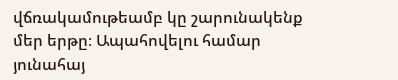վճռակամութեամբ կը շարունակենք մեր երթը։ Ապահովելու համար յունահայ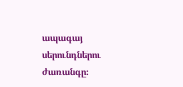ապագայ սերունդներու ժառանգը։